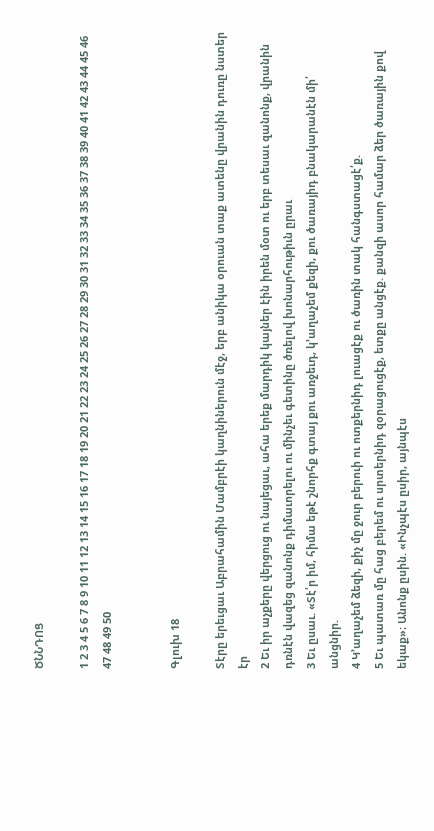ԾՆՆԴՈՑ

1 2 3 4 5 6 7 8 9 10 11 12 13 14 15 16 17 18 19 20 21 22 23 24 25 26 27 28 29 30 31 32 33 34 35 36 37 38 39 40 41 42 43 44 45 46 47 48 49 50


Գլուխ 18

Տէրը երեւցաւ Աբրահամին Մամբրէի կաղնիներուն մէջ, երբ անիկա օրուան տաք ատենը վրանին դուռը նստեր էր
2 Եւ իր աչքերը վերցուց ու նայեցաւ, ահա երեք մարդիկ կայներ էին իրեն մօտ ու երբ տեսաւ զանոնք, վրանին դռնէն վազեց զանոնք դիմաւորելու ու մինչեւ գետինը ծռելով խոնարհութիւն ըրաւ
3 Եւ ըսաւ. «Տէ՛ր իմ, հիմա եթէ շնորհք գտայ քու առջեւդ, կ’աղաչեմ քեզի, քու ծառայիդ բնակարանէն մի՛ անցնիր.
4 Կ’աղաչեմ ձեզի, քիչ մը ջուր բերուի ու ոտքերնիդ լուացէք ու ծառին տակ հանգստացէ՛ք.
5 Եւ պատառ մը հաց բերեմ ու սրտերնիդ զօրացուցէք, ետքը անցէք. քանզի ասոր համար ձեր ծառային քով եկաք»։ Անոնք ըսին. «Ինչպէս ըսիր, այնպէս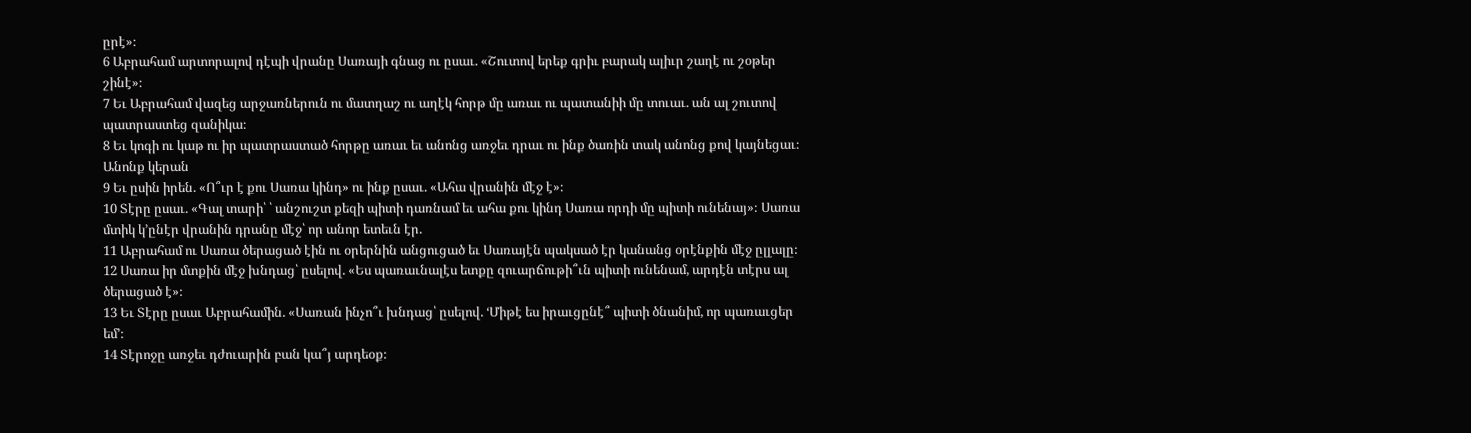ըրէ»։
6 Աբրահամ արտորալով դէպի վրանը Սառայի գնաց ու ըսաւ. «Շուտով երեք գրիւ բարակ ալիւր շաղէ ու շօթեր շինէ»։
7 Եւ Աբրահամ վազեց արջառներուն ու մատղաշ ու աղէկ հորթ մը առաւ ու պատանիի մը տուաւ. ան ալ շուտով պատրաստեց զանիկա։
8 Եւ կոգի ու կաթ ու իր պատրաստած հորթը առաւ եւ անոնց առջեւ դրաւ ու ինք ծառին տակ անոնց քով կայնեցաւ։ Անոնք կերան
9 Եւ ըսին իրեն. «Ո՞ւր է քու Սառա կինդ» ու ինք ըսաւ. «Ահա վրանին մէջ է»։
10 Տէրը ըսաւ. «Գալ տարի՝ ՝ անշուշտ քեզի պիտի դառնամ եւ ահա քու կինդ Սառա որդի մը պիտի ունենայ»։ Սառա մտիկ կ’ընէր վրանին դրանը մէջ՝ որ անոր ետեւն էր.
11 Աբրահամ ու Սառա ծերացած էին ու օրերնին անցուցած եւ Սառայէն պակսած էր կանանց օրէնքին մէջ ըլլալը։
12 Սառա իր մտքին մէջ խնդաց՝ ըսելով. «Ես պառաւնալէս ետքը զուարճութի՞ւն պիտի ունենամ, արդէն տէրս ալ ծերացած է»։
13 Եւ Տէրը ըսաւ Աբրահամին. «Սառան ինչո՞ւ խնդաց՝ ըսելով. ‘Միթէ ես իրաւցընէ՞ պիտի ծնանիմ, որ պառաւցեր եմ’։
14 Տէրոջը առջեւ դժուարին բան կա՞յ արդեօք։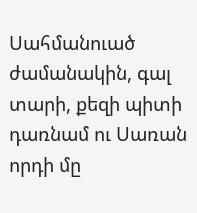Սահմանուած ժամանակին, գալ տարի, քեզի պիտի դառնամ ու Սառան որդի մը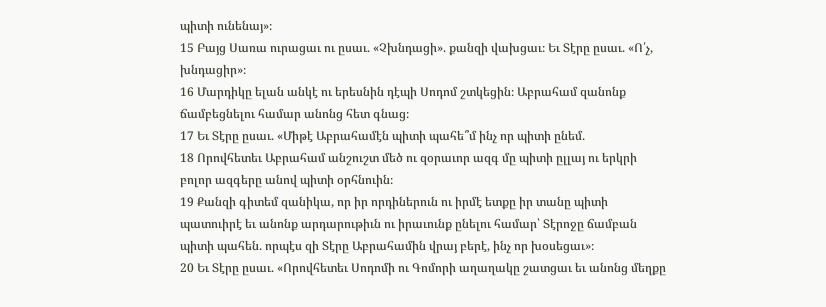պիտի ունենայ»։
15 Բայց Սառա ուրացաւ ու ըսաւ. «Չխնդացի». քանզի վախցաւ։ Եւ Տէրը ըսաւ. «Ո՛չ, խնդացիր»։
16 Մարդիկը ելան անկէ ու երեսնին դէպի Սոդոմ շտկեցին։ Աբրահամ զանոնք ճամբեցնելու համար անոնց հետ գնաց։
17 Եւ Տէրը ըսաւ. «Միթէ Աբրահամէն պիտի պահե՞մ ինչ որ պիտի ընեմ.
18 Որովհետեւ Աբրահամ անշուշտ մեծ ու զօրաւոր ազգ մը պիտի ըլլայ ու երկրի բոլոր ազգերը անով պիտի օրհնուին։
19 Քանզի գիտեմ զանիկա, որ իր որդիներուն ու իրմէ ետքը իր տանը պիտի պատուիրէ եւ անոնք արդարութիւն ու իրաւունք ընելու համար՝ Տէրոջը ճամբան պիտի պահեն. որպէս զի Տէրը Աբրահամին վրայ բերէ, ինչ որ խօսեցաւ»։
20 Եւ Տէրը ըսաւ. «Որովհետեւ Սոդոմի ու Գոմորի աղաղակը շատցաւ եւ անոնց մեղքը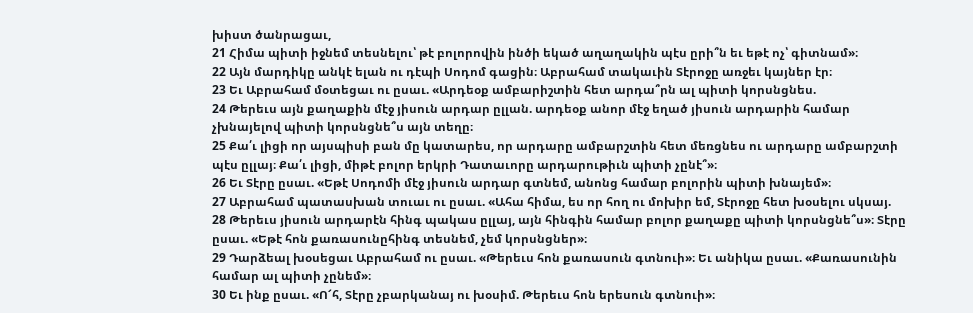խիստ ծանրացաւ,
21 Հիմա պիտի իջնեմ տեսնելու՝ թէ բոլորովին ինծի եկած աղաղակին պէս ըրի՞ն եւ եթէ ոչ՝ գիտնամ»։
22 Այն մարդիկը անկէ ելան ու դէպի Սոդոմ գացին։ Աբրահամ տակաւին Տէրոջը առջեւ կայներ էր։
23 Եւ Աբրահամ մօտեցաւ ու ըսաւ. «Արդեօք ամբարիշտին հետ արդա՞րն ալ պիտի կորսնցնես.
24 Թերեւս այն քաղաքին մէջ յիսուն արդար ըլլան. արդեօք անոր մէջ եղած յիսուն արդարին համար չխնայելով պիտի կորսնցնե՞ս այն տեղը։
25 Քա՛ւ լիցի որ այսպիսի բան մը կատարես, որ արդարը ամբարշտին հետ մեռցնես ու արդարը ամբարշտի պէս ըլլայ։ Քա՛ւ լիցի, միթէ բոլոր երկրի Դատաւորը արդարութիւն պիտի չընէ՞»։
26 Եւ Տէրը ըսաւ. «Եթէ Սոդոմի մէջ յիսուն արդար գտնեմ, անոնց համար բոլորին պիտի խնայեմ»։
27 Աբրահամ պատասխան տուաւ ու ըսաւ. «Ահա հիմա, ես որ հող ու մոխիր եմ, Տէրոջը հետ խօսելու սկսայ.
28 Թերեւս յիսուն արդարէն հինգ պակաս ըլլայ, այն հինգին համար բոլոր քաղաքը պիտի կորսնցնե՞ս»։ Տէրը ըսաւ. «Եթէ հոն քառասունըհինգ տեսնեմ, չեմ կորսնցներ»։
29 Դարձեալ խօսեցաւ Աբրահամ ու ըսաւ. «Թերեւս հոն քառասուն գտնուի»։ Եւ անիկա ըսաւ. «Քառասունին համար ալ պիտի չընեմ»։
30 Եւ ինք ըսաւ. «Ո՜հ, Տէրը չբարկանայ ու խօսիմ. Թերեւս հոն երեսուն գտնուի»։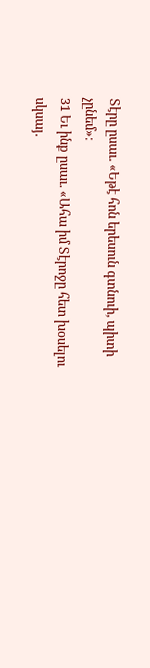Տէրը ըսաւ. «Եթէ հոն երեսուն գտնուի, պիտի չընեմ»։
31 Եւ ինք ըսաւ. «Ահա իմ Տէրոջը հետ խօսելու սկսայ.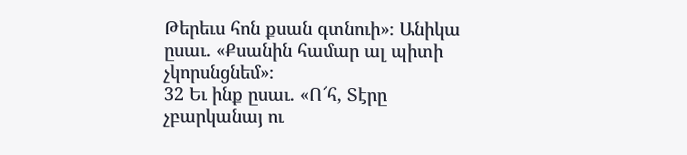Թերեւս հոն քսան գտնուի»։ Անիկա ըսաւ. «Քսանին համար ալ պիտի չկորսնցնեմ»։
32 Եւ ինք ըսաւ. «Ո՜հ, Տէրը չբարկանայ ու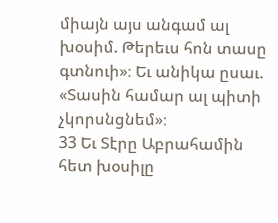միայն այս անգամ ալ խօսիմ. Թերեւս հոն տասը գտնուի»։ Եւ անիկա ըսաւ. «Տասին համար ալ պիտի չկորսնցնեմ»։
33 Եւ Տէրը Աբրահամին հետ խօսիլը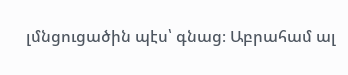լմնցուցածին պէս՝ գնաց։ Աբրահամ ալ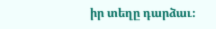իր տեղը դարձաւ։